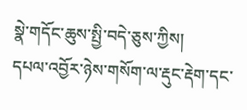སྣེ་གདོང་ཆུས་སྤྱི་བདེ་ཅུས་ཀྱིས།
དཔལ་འབྱོར་ཉེས་གསོག་ལ་རྡུང་རྡེག་དང་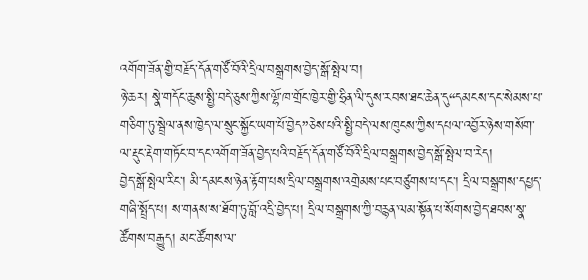འགོག་ཟོན་གྱི་བརྗོད་དོན་གཙོ་བོའི་དྲིལ་བསྒྲགས་བྱེད་སྒོ་སྤེལ་བ།
ཉེ་ཆར། སྣེ་གདོང་ཆུས་སྤྱི་བདེ་ཅུས་ཀྱིས་ལྷོ་ཁ་གྲོང་ཁྱེར་གྱི་ཧྲིན་ལི་དུས་རབས་ཐང་ཆེན་དུ“དམངས་དང་སེམས་པ་གཅིག་ཏུ་སྦྲེལ་ནས་ཁྱེད་ལ་སྲུང་སྐྱོང་ཡག་པོ་བྱེད”ཅེས་པའི་སྤྱི་བདེ་ལས་ཁུངས་ཀྱིས་དཔལ་འབྱོར་ཉེས་གསོག་ལ་རྡུང་རྡེག་གཏོང་བ་དང་འགོག་ཟོན་བྱེད་པའི་བརྗོད་དོན་གཙོ་བོའི་དྲིལ་བསྒྲགས་བྱེད་སྒོ་སྤེལ་བ་རེད།
བྱེད་སྒོ་སྤེལ་རིང་། མི་དམངས་ཉེན་རྟོག་པས་དྲིལ་བསྒྲགས་འགྲེམས་པང་བཙུགས་པ་དང་། དྲིལ་བསྒྲགས་དཔྱད་གཞི་སྤྲོད་པ། ས་གནས་ས་ཐོག་ཏུ་བློ་འདྲི་བྱེད་པ། དྲིལ་བསྒྲགས་ཀྱི་བརྙན་ལམ་སྟོན་པ་སོགས་བྱེད་ཐབས་སྣ་ཚོགས་བརྒྱུད། མང་ཚོགས་ལ་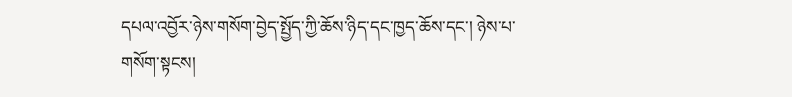དཔལ་འབྱོར་ཉེས་གསོག་བྱེད་སྤྱོད་ཀྱི་ཆོས་ཉིད་དང་ཁྱད་ཆོས་དང་། ཉེས་པ་གསོག་སྟངས།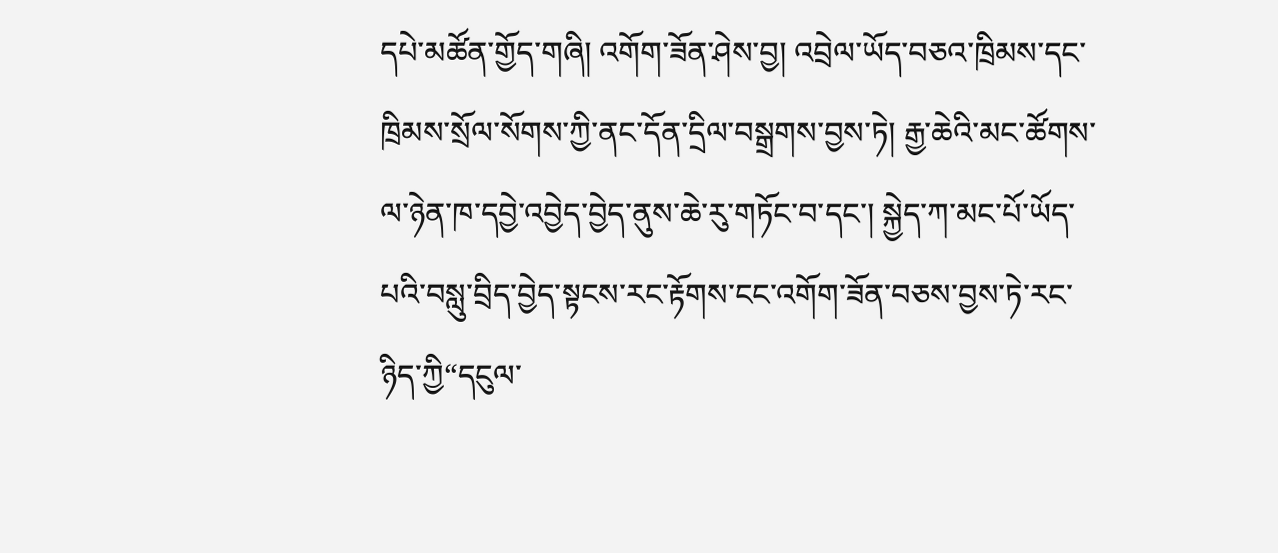དཔེ་མཚོན་གྱོད་གཞི། འགོག་ཟོན་ཤེས་བྱ། འབྲེལ་ཡོད་བཅའ་ཁྲིམས་དང་ཁྲིམས་སྲོལ་སོགས་ཀྱི་ནང་དོན་དྲིལ་བསྒྲགས་བྱས་ཏེ། རྒྱ་ཆེའི་མང་ཚོགས་ལ་ཉེན་ཁ་དབྱེ་འབྱེད་བྱེད་ནུས་ཆེ་རུ་གཏོང་བ་དང་། སྐྱེད་ཀ་མང་པོ་ཡོད་པའི་བསླུ་བྲིད་བྱེད་སྟངས་རང་རྟོགས་ངང་འགོག་ཟོན་བཅས་བྱས་ཏེ་རང་ཉིད་ཀྱི“དངུལ་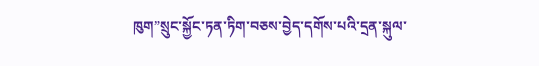ཁུག”སྲུང་སྐྱོང་ཏན་ཏིག་བཅས་བྱེད་དགོས་པའི་དྲན་སྐུལ་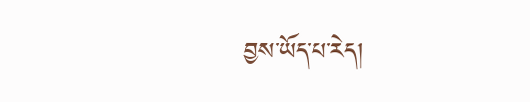བྱས་ཡོད་པ་རེད།